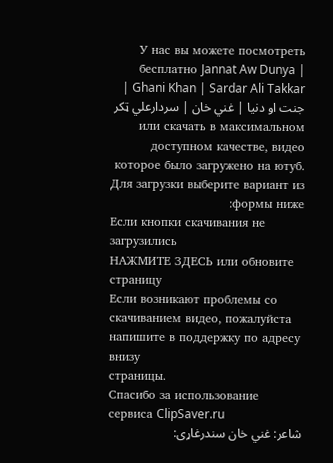У нас вы можете посмотреть бесплатно Jannat Aw Dunya | Ghani Khan | Sardar Ali Takkar | جنت او دنيا | غني خان | سردارعلي ټکر или скачать в максимальном доступном качестве, видео которое было загружено на ютуб. Для загрузки выберите вариант из формы ниже:
Если кнопки скачивания не
загрузились
НАЖМИТЕ ЗДЕСЬ или обновите страницу
Если возникают проблемы со скачиванием видео, пожалуйста напишите в поддержку по адресу внизу
страницы.
Спасибо за использование сервиса ClipSaver.ru
شاعر: غني خان سندرغاړی: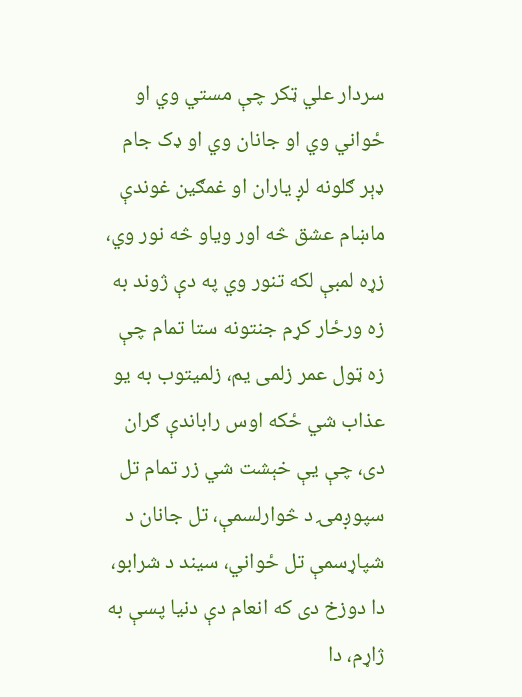سردار علي ټکر چې مستي وي او ځواني وي او جانان وي او ډک جام ډېر ګلونه لږ ياران او غمګين غوندې ماښام عشق څه اور وياو څه نور وي، زړه لمبې لکه تنور وي په دې ژوند به زه ورځار کړم جنتونه ستا تمام چې زه ټول عمر زلمی يم، زلميتوب به يو عذاب شي ځکه اوس راباندې ګران دی، چې يې خېشت شي زر تمام تل سپوږمۍ د څوارلسمې، تل جانان د شپاړسمې تل ځواني، سيند د شرابو، دا دوزخ دی که انعام دې دنيا پسې به ژاړم، دا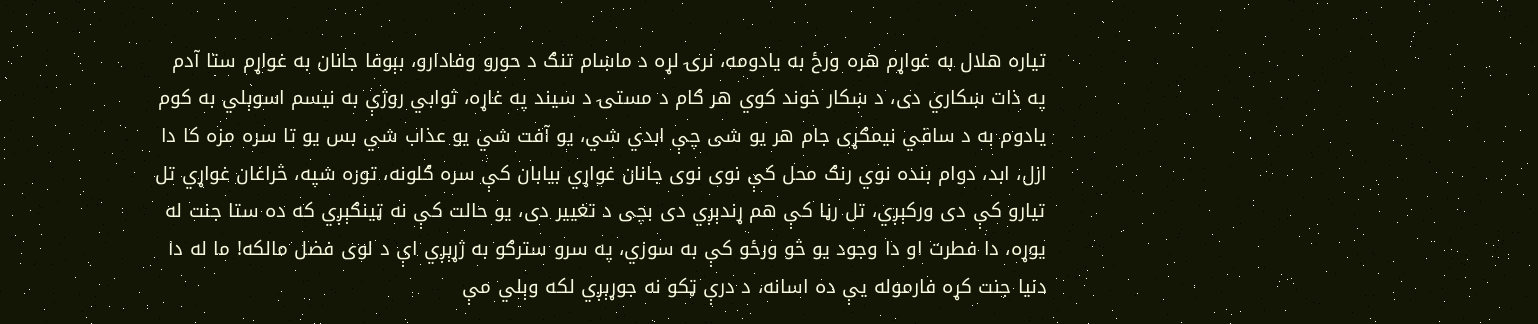تياره هلال به غواړم هره ورځ به يادومه، نرۍ لړه د ماښام تنګ د حورو وفادارو، بېوفا جانان به غواړم ستا آدم په ذات ښکاري دی، د ښکار خوند کوي هر ګام د مستۍ د سيند په غاړه، ثوابي روژې به نيسم اسوېلي به کوم يادوم به د ساقي نيمګړی جام هر يو شی چې ابدي شي، يو آفت شي يو عذاب شي بس يو تا سره مزه کا دا ازل، ابد، دوام بنده نوي رنګ محل کې نوی نوی جانان غواړي بيابان کې سره ګلونه، توره شپه، څراغان غواړي تل تيارو کې دی ورکېږي، تل رڼا کې هم ړندېږي دی بچی د تغيير دی، يو حالت کې نه ټينګېږي که ده ستا جنت له يوړه، دا فطرت او دا وجود يو څو ورځو کې به سوزي، په سرو سترګو به ژړېږي اې د لوی فضل مالکه! ما له دا دنيا جنت کړه فارموله یې ده اسانه، د درې ټکو نه جوړېږي لکه وېلي مې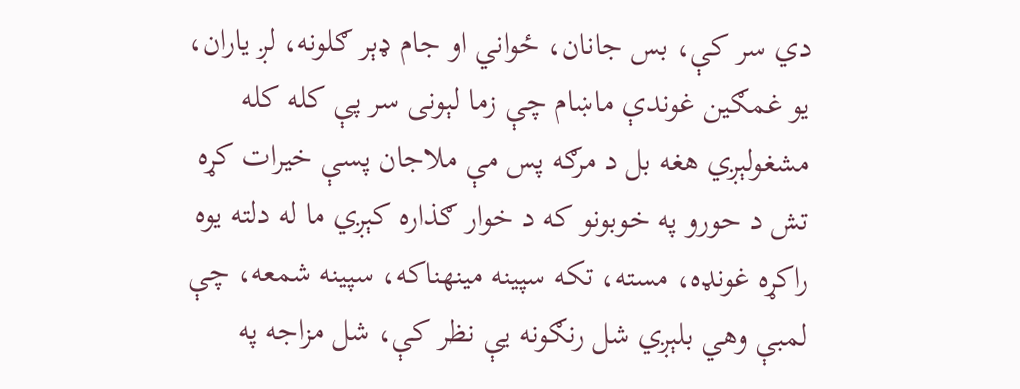دي سر کې، بس جانان، ځواني او جام ډېر ګلونه، لږ ياران، يو غمګين غوندې ماښام چې زما لېونی سر پې کله کله مشغولېږي هغه بل د مرګه پس مې ملاجان پسې خيرات کړه تش د حورو په خوبونو که د خوار ګذاره کېږي ما له دلته يوه راکړه غونډه، مسته، تکه سپينه مينهناکه، سپينه شمعه، چې لمبې وهي بلېږي شل رنګونه یې نظر کې، شل مزاجه په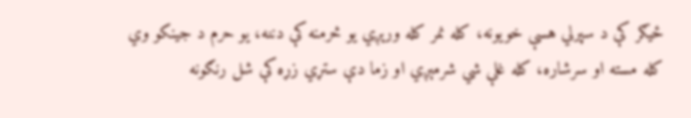ځيګر کې د سپرلي هسې خويونه، کله نمر کله ورېږي يو څرمنه کې دننه، يو حرم د جينکو وي کله مسته او سرشاره، کله غلې شي شرمېږي او زما دې ستړي زړه کې شل رنګونه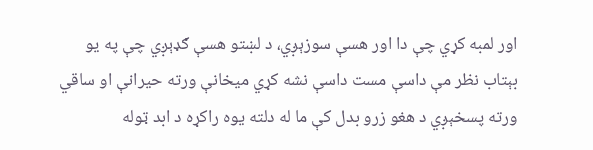اور لمبه کړي چې دا اور هسې سوزېږي، د لښتو هسې ګډېږي چې په يو بېتاب نظر مې داسې مست داسې نشه کړي ميخانې ورته حيرانې او ساقي ورته پسخېږي د هغو زرو بدل کې ما له دلته يوه راکړه د ابد ټوله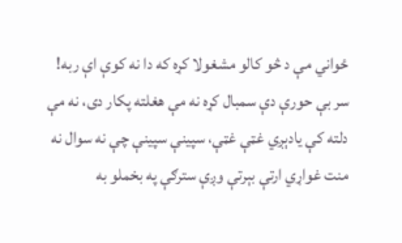ځواني مې د څو کالو مشغولا کړه که دا نه کوې اې ربه! سر بې حورې دې سمبال کړه نه مې هغلته پکار دی، نه مې دلته کې يادېږي غټې غټې، سپينې سپينې چې نه سوال نه منت غواړي ارتې بېرتې وږې سترګې په بخملو به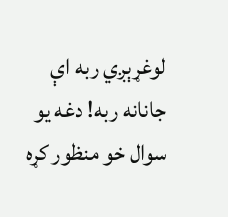لوغړېږي ربه اې جانانه ربه! دغه يو سوال خو منظور کړه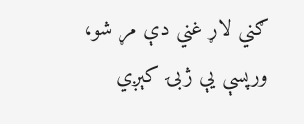ګني لاړ غني دې مړ شو، ورپسې يې ژبۍ کېږي